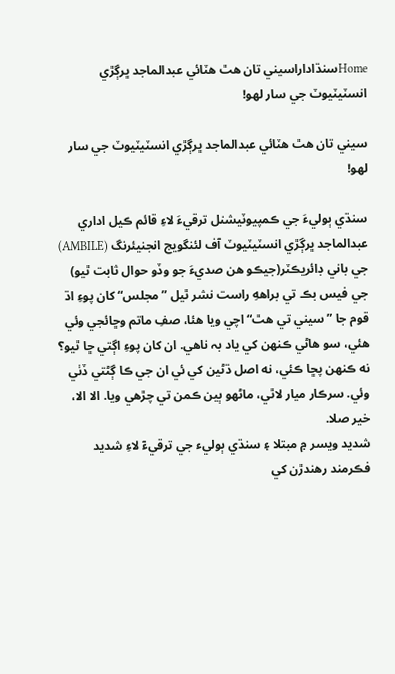Homeسنڌاداراسيني تان هٿ هٽائي عبدالماجد ڀرڳڙي انسٽيٽيوٽ جي سار لھو!

سيني تان هٿ هٽائي عبدالماجد ڀرڳڙي انسٽيٽيوٽ جي سار لھو!

سنڌي ٻوليءَ جي ڪمپيوٽيشنل ترقيءَ لاءِ قائم ڪيل اداري عبدالماجد ڀرڳڙي انسٽيٽيوٽ آف لئنگويج انجنيئرنگ (AMBILE) جي باني ڊائريڪٽر(جيڪو هن صديءَ جو وڏو حوال ثابت ٿيو) جي فيس بڪ تي براههِ راست نشر ٿيل ”مجلس“ کان پوءِ اڌ قوم جا ”سيني تي هٿ“ اچي ويا هئا، صفِ ماتم وڇائجي وئي هئي، سو هاڻي ڪنھن کي ياد بہ ناھي. ان کان پوءِ اڳتي ڇا ٿيو؟ نه ڪنھن پڇا ڪئي، نه اصل ڌڻين کي ئي ان جي ڪا ڳڻتي ڏٺي وئي. سرڪار ميار لاٿي، ماڻهو ٻين ڪمن تي چڙھي ويا. الا الا، خير صلا.
شديد ويسر ۾ مبتلا ۽ سنڌي ٻوليء جي ترقيءٓ لاءِ شديد فڪرمند رهندڙن کي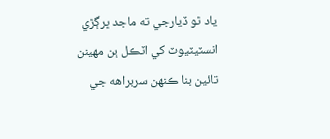ياد ٿو ڏيارجي ته ماجد ڀرڳڙي انسٽيٽيوٽ کي اٽڪل ٻن مھينن تائين بنا ڪنھن سربراهه جي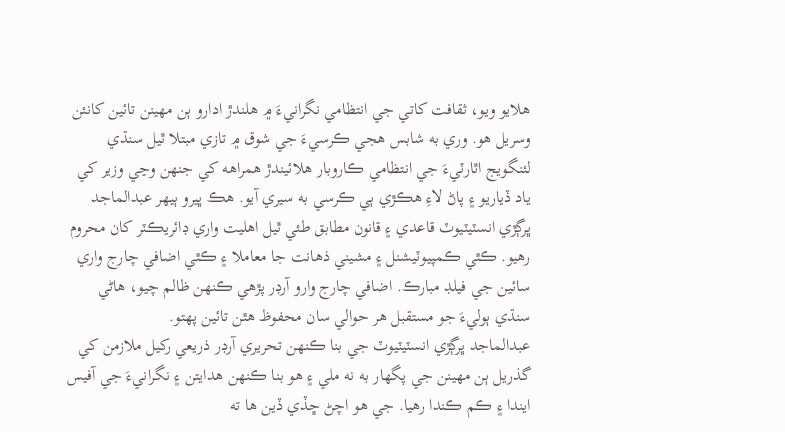هلايو ويو، ثقافت کاتي جي انتظامي نگرانيءَ ۾ هلندڙ ادارو ٻن مھينن تائين کانئن وسريل هو. وري به شابس هجي ڪرسيءَ جي شوق ۾ تازي مبتلا ٿيل سنڌي لئنگويج اٿارٽيءَ جي انتظامي ڪاروبار هلائيندڙ همراهه کي جنھن وڃي وزير کي ياد ڏياريو ۽ پاڻ لاءِ هڪڙي ٻي ڪرسي به سيري آيو. هڪ ڀيرو ٻيھر عبدالماجد ڀرڳڙي انسٽيٽيوٽ قاعدي ۽ قانون مطابق طئي ٿيل اهليت واري ڊائريڪٽر کان محروم رهيو. ڪٿي ڪمپيوٽيشنل ۽ مشيني ذهانت جا معاملا ۽ ڪٿي اضافي چارج واري سائين جي فيلڊ مبارڪ. اضافي چارج وارو آرڊر پڙهي ڪنھن ظالم چيو، هاڻي سنڌي ٻوليءَ جو مستقبل هر حوالي سان محفوظ هٿن تائين پھتو.
عبدالماجد ڀرڳڙي انسٽيٽيوٽ جي بنا ڪنھن تحريري آرڊر ذريعي رکيل ملازمن کي گذريل ٻن مھينن جي پگهار به نه ملي ۽ هو بنا ڪنھن هدايتن ۽ نگرانيءَ جي آفيس ايندا ۽ ڪم ڪندا رهيا. جي هو اچڻ ڇڏي ڏين ها ته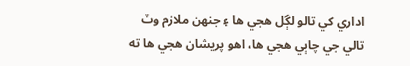اداري کي تالو لڳل هجي ها ۽ جنھن ملازم وٽ تالي جي چاٻي هجي ها، اهو پريشان هجي ها ته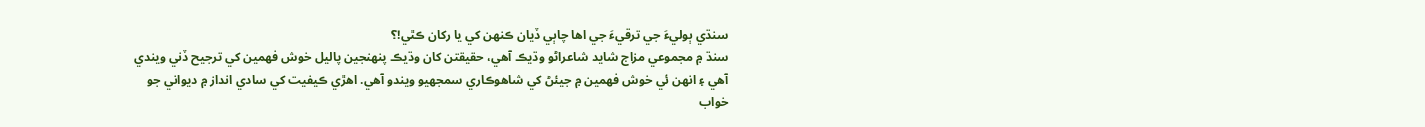سنڌي ٻوليءَ جي ترقيءَ جي اها چاٻي ڏيان ڪنھن کي يا رکان ڪٿي!؟
سنڌ ۾ مجموعي مزاج شايد شاعراڻو وڌيڪ آهي، حقيقتن کان وڌيڪ پنھنجين پاليل خوش فھمين کي ترجيح ڏني ويندي آهي ۽ انهن ئي خوش فھمين ۾ جيئڻ کي شاهوڪاري سمجهيو ويندو آهي. اهڙي ڪيفيت کي سادي انداز ۾ ديواني جو خواب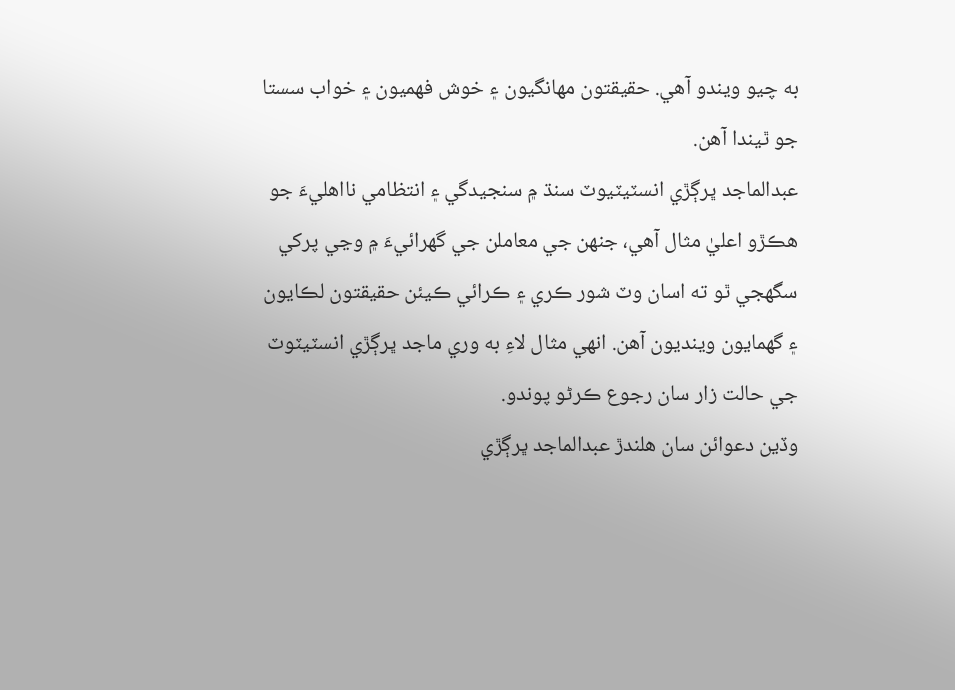به چيو ويندو آهي. حقيقتون مھانگيون ۽ خوش فھميون ۽ خواب سستا جو ٿيندا آهن.
عبدالماجد ڀرڳڙي انسٽيٽيوٽ سنڌ ۾ سنجيدگي ۽ انتظامي نااهليءَ جو هڪڙو اعليٰ مثال آهي، جنھن جي معاملن جي گھرائيءَ ۾ وڃي پرکي سگهجي ٿو ته اسان وٽ شور ڪري ۽ ڪرائي ڪيئن حقيقتون لڪايون ۽ گهمايون وينديون آهن. انهي مثال لاءِ به وري ماجد ڀرڳڙي انسٽيٽوٽ جي حالت زار سان رجوع ڪرڻو پوندو.
وڏين دعوائن سان هلندڙ عبدالماجد ڀرڳڙي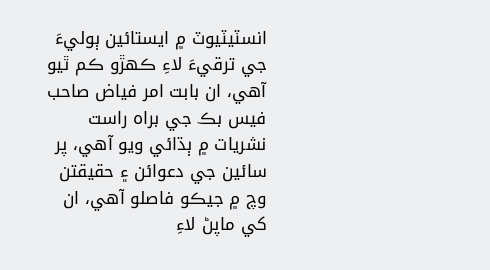انسٽيٽيوٽ ۾ ايستائين ٻوليءَ جي ترقيءَ لاءِ ڪھڙو ڪم ٿيو آهي، ان بابت امر فياض صاحب فيس بڪ جي براه راست نشريات ۾ ٻڌائي ويو آهي، پر سائين جي دعوائن ۽ حقيقتن وچ ۾ جيڪو فاصلو آهي، ان کي ماپڻ لاءِ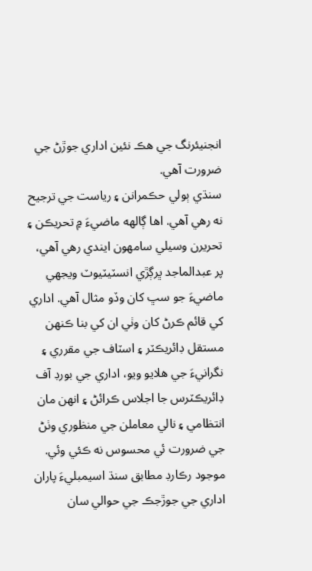انجنيئرنگ جي هڪ نئين اداري جوڙڻ جي ضرورت آهي.
سنڌي ٻولي حڪمرانن ۽ رياست جي ترجيح نه رهي آهي. اها ڳالهه ماضيءَ ۾ تحريڪن ۽ تحريرن وسيلي سامهون ايندي رهي آهي، پر عبدالماجد ڀرڳڙي انسٽيٽيوٽ ويجهي ماضيءَ جو سڀ کان وڏو مثال آهي. اداري کي قائم ڪرڻ کان وٺي ان کي بنا ڪنھن مستقل ڊائريڪٽر ۽ اسٽاف جي مقرري ۽ نگرانيءَ جي هلايو ويو، اداري جي بورڊ آف ڊائريڪٽرس جا اجلاس ڪرائڻ ۽ انهن مان انتظامي ۽ نالي معاملن جي منظوري وٺڻ جي ضرورت ئي محسوس نه ڪئي وئي. موجود رڪارڊ مطابق سنڌ اسيمبليءَ پاران اداري جي جوڙجڪ جي حوالي سان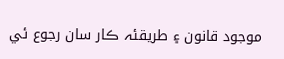موجود قانون ۽ طريقئہ ڪار سان رجوع ئي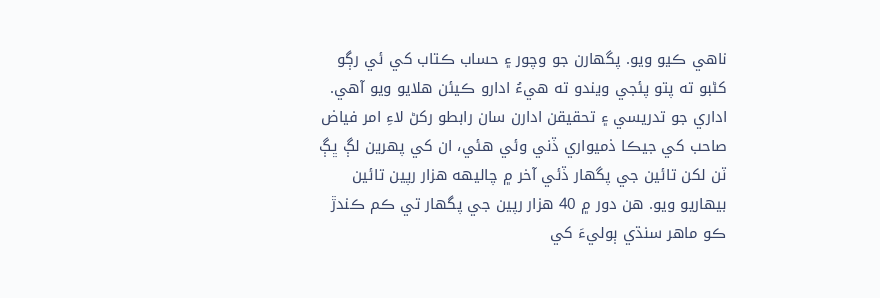ناهي ڪيو ويو. پگهارن جو وچور ۽ حساب ڪتاب کي ئي رڳو کڻبو ته پتو پئجي ويندو ته هيءُ ادارو ڪيئن هلايو ويو آهي. اداري جو تدريسي ۽ تحقيقن ادارن سان رابطو رکڻ لاءِ امر فياض صاحب کي جيڪا ذميواري ڏني وئي هئي، ان کي پهرين لڳ ڀڳ ٽن لکن تائين جي پگهار ڏئي آخر ۾ چاليھه هزار رپين تائين بيھاريو ويو. هن دور ۾ 40 هزار رپين جي پگهار تي ڪم ڪندڙ ڪو ماهر سنڌي ٻوليءَ کي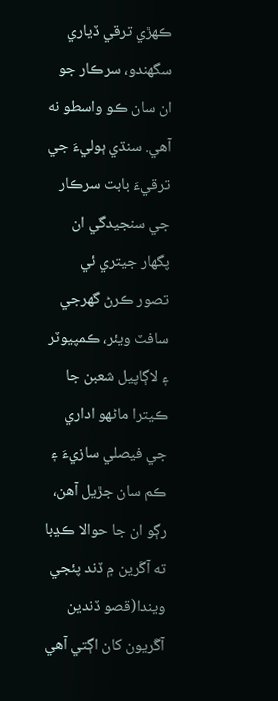ڪھڙي ترقي ڏياري سگهندو، سرڪار جو ان سان ڪو واسطو نه آهي. سنڌي ٻوليءَ جي ترقيءَ بابت سرڪار جي سنجيدگي ان پگهار جيتري ئي تصور ڪرڻ گهرجي
سافٽ ويئر، ڪمپيوٽر ۽ لاڳاپيل شعبن جا ڪيترا ماڻهو اداري جي فيصلي سازيءَ ۽ ڪم سان جڙيل آهن، رڳو ان جا حوالا ڪڍبا ته آڱرين ۾ ڏند پئجي ويندا(قصو ڏندين آڱريون کان اڳتي آهي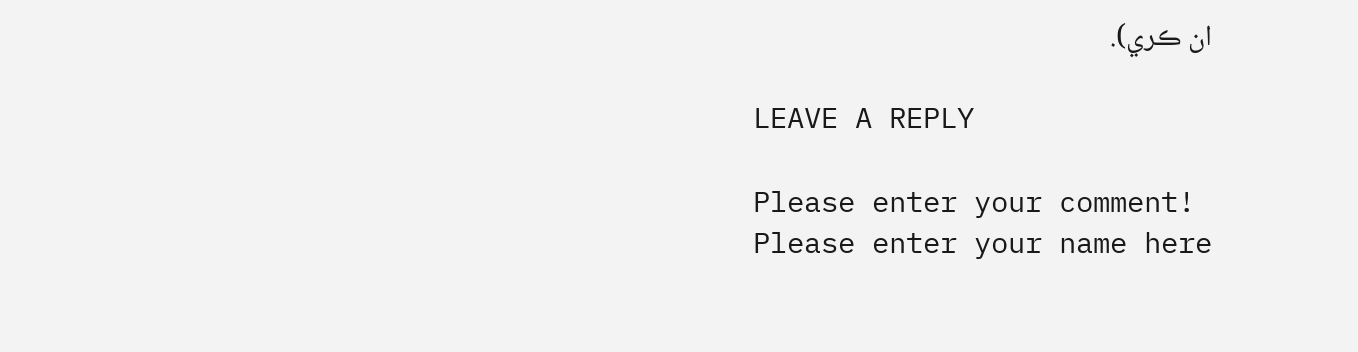ان ڪري).

LEAVE A REPLY

Please enter your comment!
Please enter your name here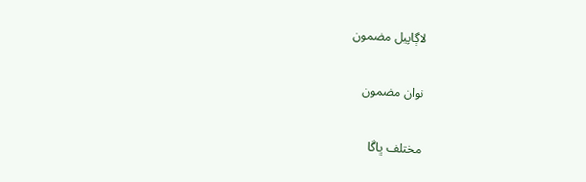لاڳاپيل مضمون

نوان مضمون

مختلف ڀاڱا